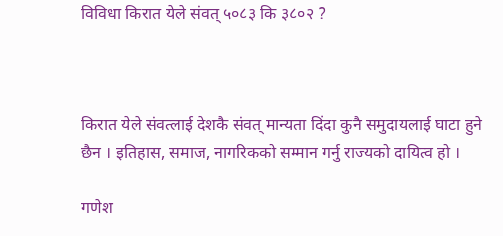विविधा किरात येले संवत् ५०८३ कि ३८०२ ?



किरात येले संवत्लाई देशकै संवत् मान्यता दिंदा कुनै समुदायलाई घाटा हुने छैन । इतिहास, समाज, नागरिकको सम्मान गर्नु राज्यको दायित्व हो ।

गणेश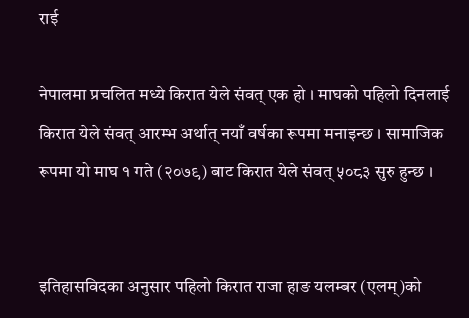राई

नेपालमा प्रचलित मध्ये किरात येले संवत् एक हो । माघको पहिलो दिनलाई किरात येले संवत् आरम्भ अर्थात् नयाँ वर्षका रूपमा मनाइन्छ । सामाजिक रूपमा यो माघ १ गते (२०७९) बाट किरात येले संवत् ५०८३ सुरु हुन्छ ।


इतिहासविदका अनुसार पहिलो किरात राजा हाङ यलम्बर (एलम्)को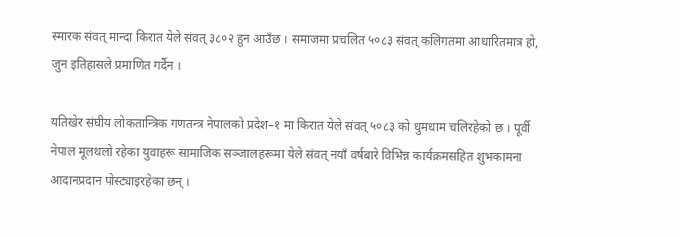स्मारक संवत् मान्दा किरात येले संवत् ३८०२ हुन आउँछ । समाजमा प्रचलित ५०८३ संवत् कलिगतमा आधारितमात्र हो, जुन इतिहासले प्रमाणित गर्दैन ।

यतिखेर संघीय लोकतान्त्रिक गणतन्त्र नेपालको प्रदेश–१ मा किरात येले संवत् ५०८३ को धुमधाम चलिरहेको छ । पूर्वी नेपाल मूलथलो रहेका युवाहरू सामाजिक सञ्जालहरूमा येले संवत् नयाँ वर्षबारे विभिन्न कार्यक्रमसहित शुभकामना आदानप्रदान पोस्ट्याइरहेका छन् ।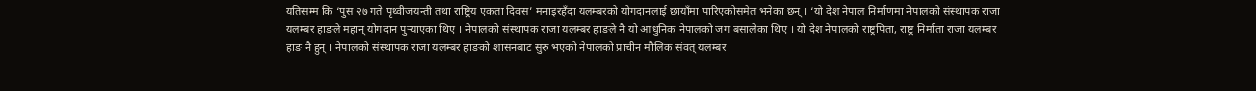यतिसम्म कि ‘पुस २७ गते पृथ्वीजयन्ती तथा राष्ट्रिय एकता दिवस’ मनाइरहँदा यलम्बरको योगदानलाई छायाँमा पारिएकोसमेत भनेका छन् । ‘यो देश नेपाल निर्माणमा नेपालको संस्थापक राजा यलम्बर हाङले महान् योगदान पुर्‍याएका थिए । नेपालको संस्थापक राजा यलम्बर हाङले नै यो आधुनिक नेपालको जग बसालेका थिए । यो देश नेपालको राष्ट्रपिता, राष्ट्र निर्माता राजा यलम्बर हाङ नै हुन् । नेपालको संस्थापक राजा यलम्बर हाङको शासनबाट सुरु भएको नेपालको प्राचीन मौलिक संवत् यलम्बर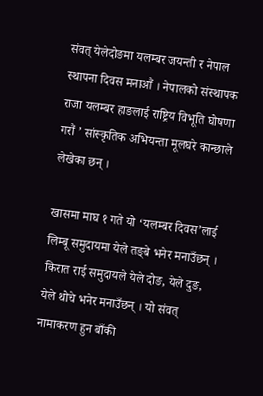संवत् येलेदोङमा यलम्बर जयन्ती र नेपाल स्थापना दिवस मनाऔं । नेपालको संस्थापक राजा यलम्बर हाङलाई राष्ट्रिय विभूति घोषणा गरौं ’ सांस्कृतिक अभियन्ता मूलघरे कान्छाले लेखेका छन् ।

खासमा माघ १ गते यो ‘यलम्बर दिवस’लाई लिम्बू समुदायमा येले तङ्बे भनेर मनाउँछन् । किरात राई समुदायले येले दोङ, येले दुङ, येले थोचे भनेर मनाउँछन् । यो संवत् नामाकरण हुन बाँकी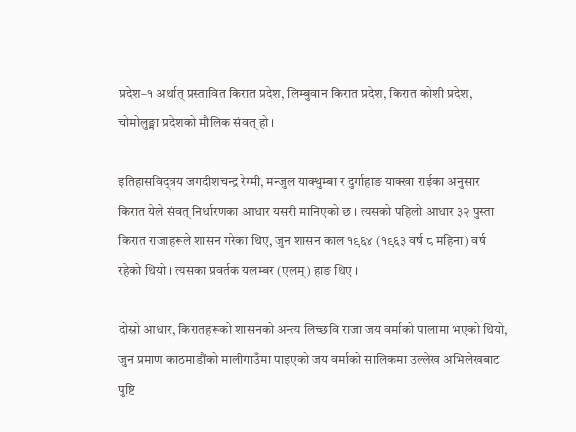प्रदेश–१ अर्थात् प्रस्तावित किरात प्रदेश, लिम्बुवान किरात प्रदेश, किरात कोशी प्रदेश, चोमोलुङ्मा प्रदेशको मौलिक संवत् हो ।

इतिहासविद्त्रय जगदीशचन्द्र रेग्मी, मन्जुल याक्थुम्बा र दुर्गाहाङ याक्खा राईका अनुसार किरात येले संवत् निर्धारणका आधार यसरी मानिएको छ । त्यसको पहिलो आधार ३२ पुस्ता किरात राजाहरूले शासन गरेका थिए, जुन शासन काल १९६४ (१९६३ वर्ष ८ महिना) वर्ष रहेको थियो । त्यसका प्रवर्तक यलम्बर (एलम्) हाङ थिए ।

दोस्रो आधार, किरातहरूको शासनको अन्त्य लिच्छवि राजा जय वर्माको पालामा भएको थियो, जुन प्रमाण काठमाडौंको मालीगाउँमा पाइएको जय वर्माको सालिकमा उल्लेख अभिलेखबाट पुष्टि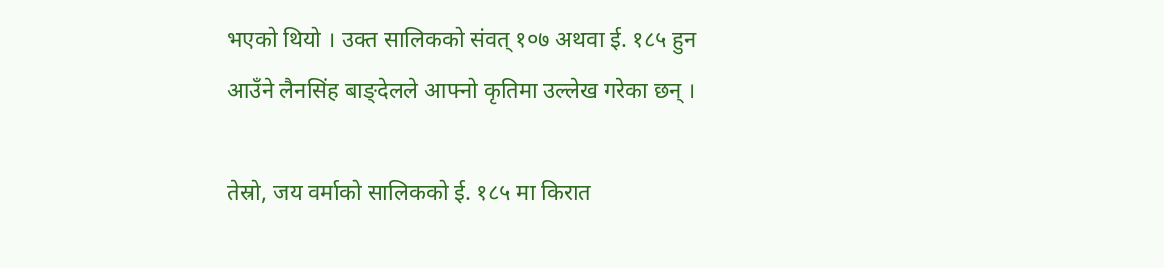भएको थियो । उक्त सालिकको संवत् १०७ अथवा ई. १८५ हुन आउँने लैनसिंह बाङ्देलले आफ्नो कृतिमा उल्लेख गरेका छन् ।

तेस्रो, जय वर्माको सालिकको ई. १८५ मा किरात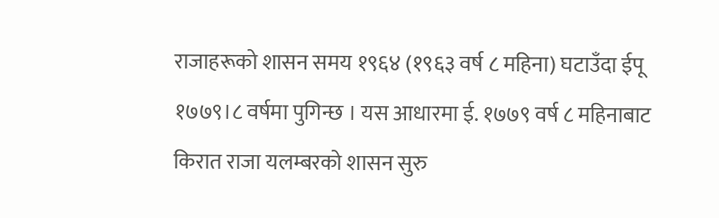राजाहरूको शासन समय १९६४ (१९६३ वर्ष ८ महिना) घटाउँदा ईपू १७७९।८ वर्षमा पुगिन्छ । यस आधारमा ई. १७७९ वर्ष ८ महिनाबाट किरात राजा यलम्बरको शासन सुरु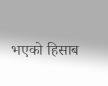भएको हिसाब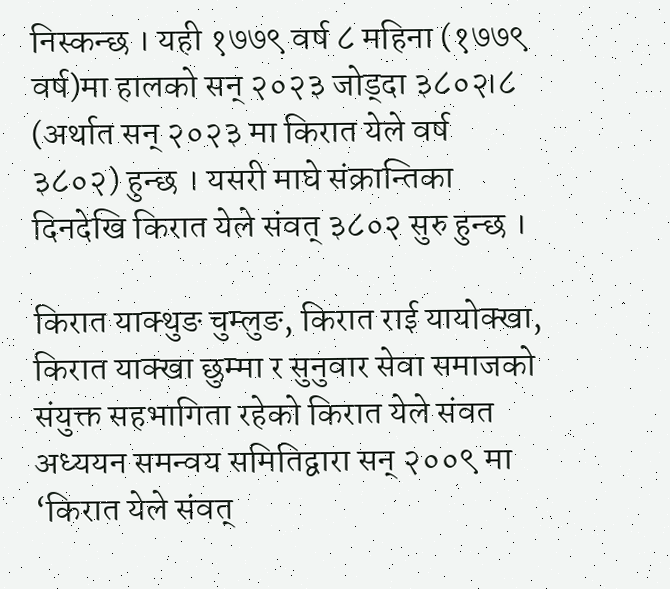निस्कन्छ । यही १७७९ वर्ष ८ महिना (१७७९ वर्ष)मा हालको सन् २०२३ जोड्दा ३८०२।८ (अर्थात सन् २०२३ मा किरात येले वर्ष ३८०२) हुन्छ । यसरी माघे संक्रान्तिका दिनदेखि किरात येले संवत् ३८०२ सुरु हुन्छ ।

किरात याक्थुङ चुम्लुङ, किरात राई यायोक्खा, किरात याक्खा छुम्मा र सुनुवार सेवा समाजको संयुक्त सहभागिता रहेको किरात येले संवत अध्ययन समन्वय समितिद्वारा सन् २००९ मा ‘किरात येले संवत्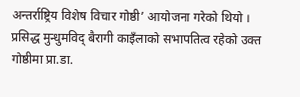अन्तर्राष्ट्रिय विशेष विचार गोष्ठी’ आयोजना गरेको थियो । प्रसिद्ध मुन्धुमविद् बैरागी काइँलाको सभापतित्व रहेको उक्त गोष्ठीमा प्रा.डा.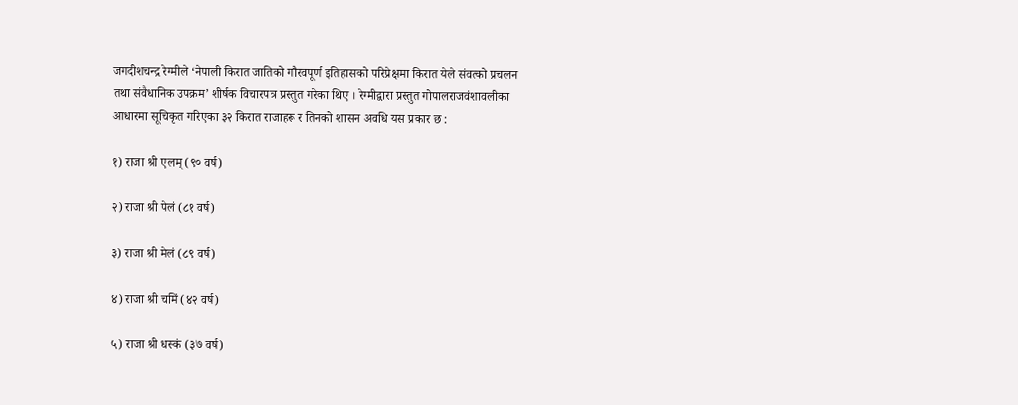जगदीशचन्द्र रेग्मीले ‘नेपाली किरात जातिको गौरवपूर्ण इतिहासको परिप्रेक्षमा किरात येले संवत्को प्रचलन तथा संवैधानिक उपक्रम’ शीर्षक विचारपत्र प्रस्तुत गरेका थिए । रेग्मीद्वारा प्रस्तुत गोपालराजवंशावलीका आधारमा सूचिकृत गरिएका ३२ किरात राजाहरू र तिनको शासन अवधि यस प्रकार छ :

१) राजा श्री एलम् (९० वर्ष)

२) राजा श्री पेलं (८१ वर्ष)

३) राजा श्री मेलं (८९ वर्ष)

४) राजा श्री चमिं (४२ वर्ष)

५) राजा श्री धस्कं (३७ वर्ष)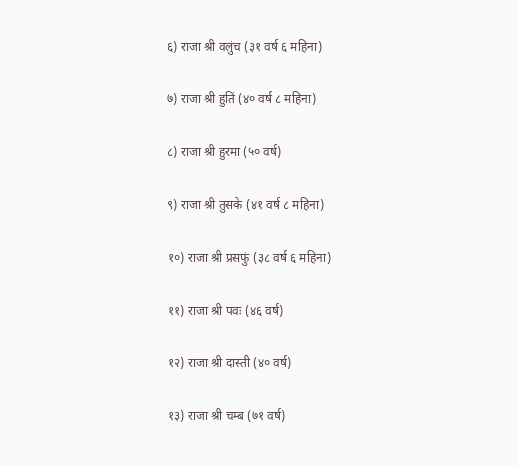६) राजा श्री वलुंच (३१ वर्ष ६ महिना)

७) राजा श्री हुतिं (४० वर्ष ८ महिना)

८) राजा श्री हुरमा (५० वर्ष)

९) राजा श्री तुसके (४१ वर्ष ८ महिना)

१०) राजा श्री प्रसफुं (३८ वर्ष ६ महिना)

११) राजा श्री पवः (४६ वर्ष)

१२) राजा श्री दास्ती (४० वर्ष)

१३) राजा श्री चम्ब (७१ वर्ष)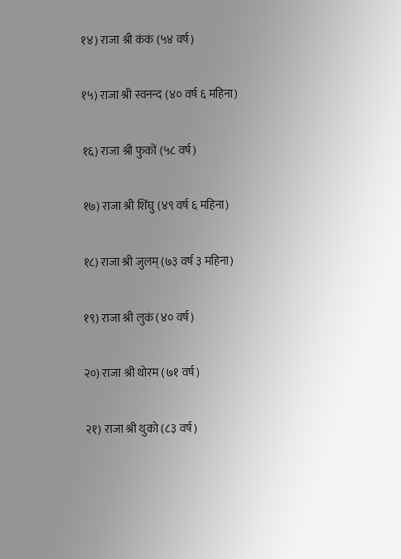१४) राजा श्री कंकं (५४ वर्ष)

१५) राजा श्री स्वनन्द (४० वर्ष ६ महिना)

१६) राजा श्री फुकों (५८ वर्ष)

१७) राजा श्री शिंघु (४९ वर्ष ६ महिना)

१८) राजा श्री जुलम् (७३ वर्ष ३ महिना)

१९) राजा श्री लुकं (४० वर्ष)

२०) राजा श्री थोरम (७१ वर्ष)

२१) राजा श्री थुको (८३ वर्ष)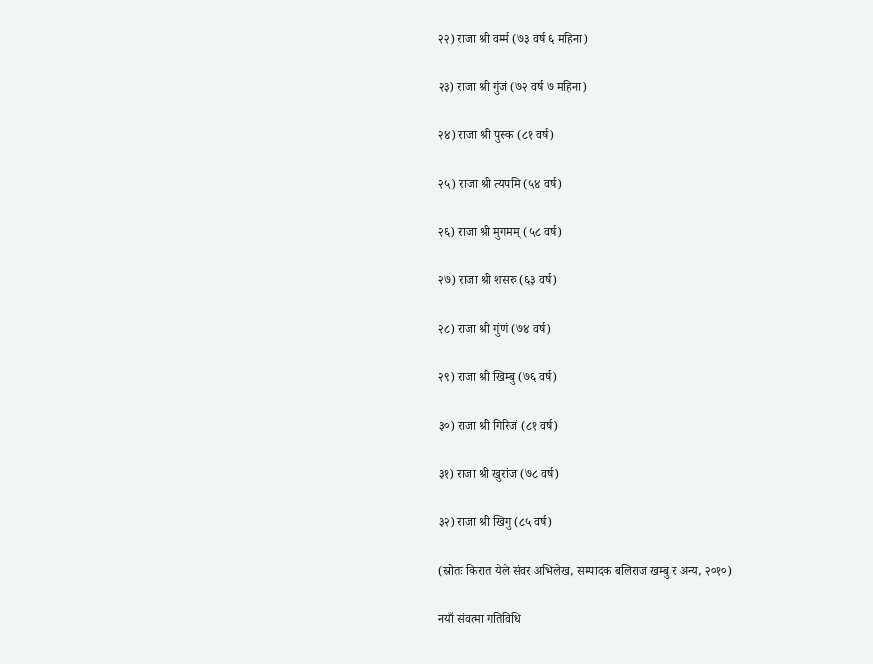२२) राजा श्री वर्म्म (७३ वर्ष ६ महिना)

२३) राजा श्री गुंजं (७२ वर्ष ७ महिना)

२४) राजा श्री पुस्क (८१ वर्ष)

२५) राजा श्री त्यपमि (५४ वर्ष)

२६) राजा श्री मुगमम् (५८ वर्ष)

२७) राजा श्री शसरु (६३ वर्ष)

२८) राजा श्री गुंणं (७४ वर्ष)

२९) राजा श्री खिम्बु (७६ वर्ष)

३०) राजा श्री गिरिजं (८१ वर्ष)

३१) राजा श्री खुरांज (७८ वर्ष)

३२) राजा श्री खिगु (८५ वर्ष)

(स्रोतः किरात येले संवर अभिलेख, सम्पादक बलिराज खम्बु र अन्य, २०१०)

नयाँ संवत्मा गतिविधि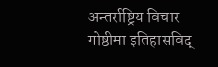अन्तर्राष्ट्रिय विचार गोष्ठीमा इतिहासविद्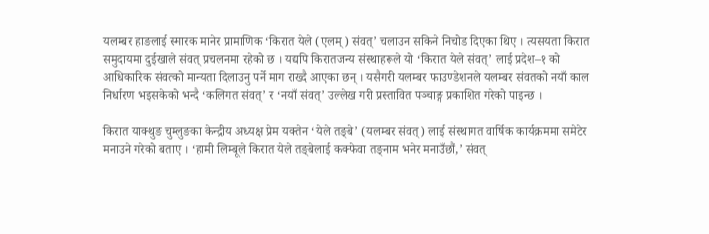यलम्बर हाङलाई स्मारक मानेर प्रामाणिक ‘किरात येले (एलम्) संवत्’ चलाउन सकिने निचोड दिएका थिए । त्यसयता किरात समुदायमा दुईखाले संवत् प्रचलनमा रहेको छ । यद्यपि किरातजन्य संस्थाहरूले यो ‘किरात येले संवत्’ लाई प्रदेश–१ को आधिकारिक संवत्को मान्यता दिलाउनु पर्ने माग राख्दै आएका छन् । यसैगरी यलम्बर फाउण्डेशनले यलम्बर संवतको नयाँ काल निर्धारण भइसकेको भन्दै ‘कलिगत संवत्’ र ‘नयाँ संवत्’ उल्लेख गरी प्रस्तावित पञ्चाङ्ग प्रकाशित गरेको पाइन्छ ।

किरात याक्थुङ चुम्लुङका केन्द्रीय अध्यक्ष प्रेम यक्तेन ‘येले तङ्बे’ (यलम्बर संवत्) लाई संस्थागत वार्षिक कार्यक्रममा समेटेर मनाउने गरेको बताए । ‘हामी लिम्बूले किरात येले तङ्बेलाई कक्फेवा तङ्नाम भनेर मनाउँछौं,’ संवत्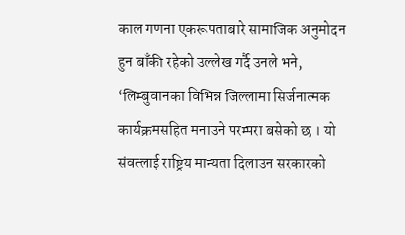काल गणना एकरूपताबारे सामाजिक अनुमोदन हुन बाँकी रहेको उल्लेख गर्दै उनले भने, ‘लिम्बुवानका विभिन्न जिल्लामा सिर्जनात्मक कार्यक्रमसहित मनाउने परम्परा बसेको छ । यो संवत्लाई राष्ट्रिय मान्यता दिलाउन सरकारको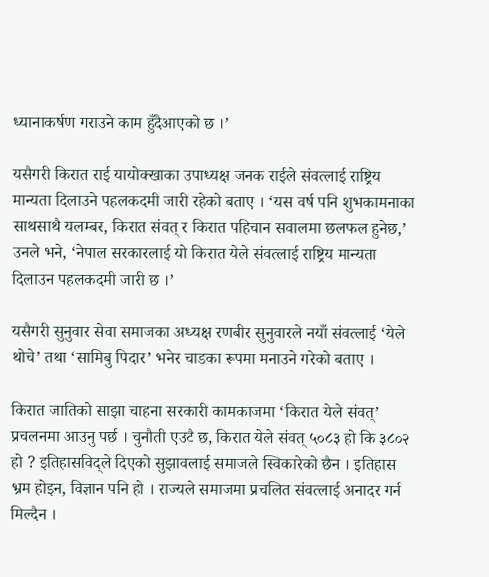ध्यानाकर्षण गराउने काम हुँदैआएको छ ।’

यसैगरी किरात राई यायोक्खाका उपाध्यक्ष जनक राईले संवत्लाई राष्ट्रिय मान्यता दिलाउने पहलकदमी जारी रहेको बताए । ‘यस वर्ष पनि शुभकामनाका साथसाथै यलम्बर, किरात संवत् र किरात पहिचान सवालमा छलफल हुनेछ,’ उनले भने, ‘नेपाल सरकारलाई यो किरात येले संवत्लाई राष्ट्रिय मान्यता दिलाउन पहलकदमी जारी छ ।’

यसैगरी सुनुवार सेवा समाजका अध्यक्ष रणबीर सुनुवारले नयाँ संवत्लाई ‘येले थोचे’ तथा ‘सामिबु पिदार’ भनेर चाडका रूपमा मनाउने गरेको बताए ।

किरात जातिको साझा चाहना सरकारी कामकाजमा ‘किरात येले संवत्’ प्रचलनमा आउनु पर्छ । चुनौती एउटै छ, किरात येले संवत् ५०८३ हो कि ३८०२ हो ? इतिहासविद्ले दिएको सुझावलाई समाजले स्विकारेको छैन । इतिहास भ्रम होइन, विज्ञान पनि हो । राज्यले समाजमा प्रचलित संवत्लाई अनादर गर्न मिल्दैन ।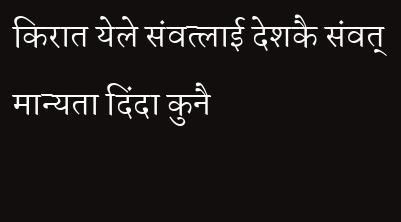किरात येले संवत्लाई देशकै संवत् मान्यता दिंदा कुनै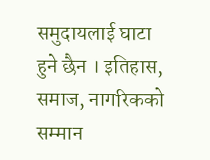समुदायलाई घाटा हुने छैन । इतिहास, समाज, नागरिकको सम्मान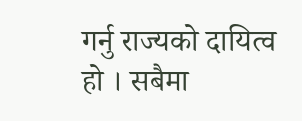गर्नु राज्यको दायित्व हो । सबैमा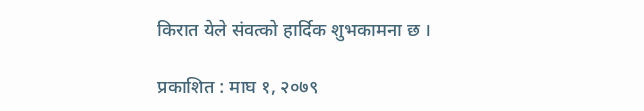किरात येले संवत्को हार्दिक शुभकामना छ ।

प्रकाशित : माघ १, २०७९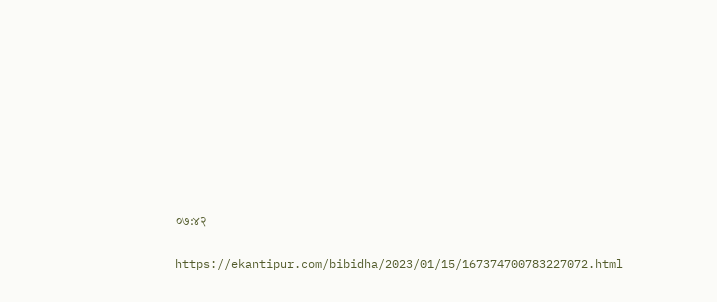०७:४२

https://ekantipur.com/bibidha/2023/01/15/167374700783227072.html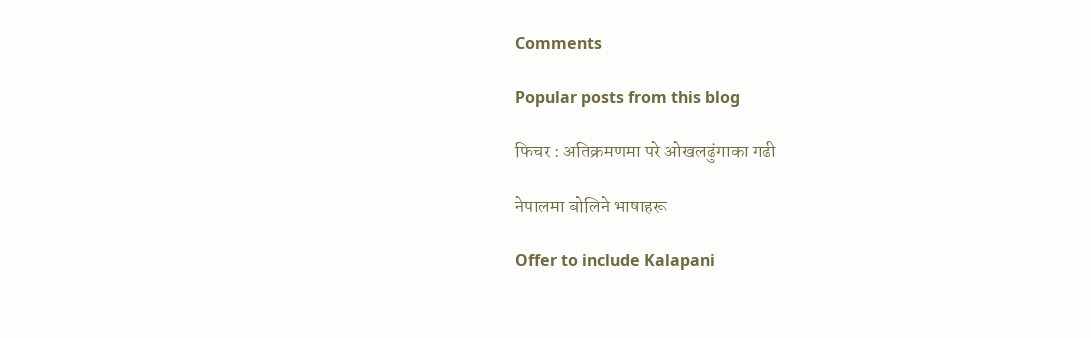Comments

Popular posts from this blog

फिचर : अतिक्रमणमा परे ओखलढुंगाका गढी

नेपालमा बोलिने भाषाहरू

Offer to include Kalapani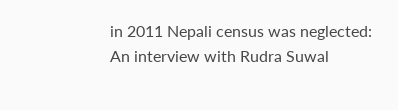in 2011 Nepali census was neglected: An interview with Rudra Suwal